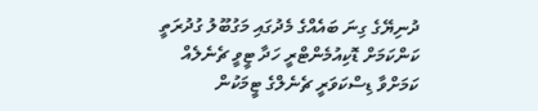ދުނިޔޭގެ ގިނަ ބައެއްގެ މެދުގައި މަގުބޫލު ގުދުރަތީ ކަންކަމަށް ޑޮކިއުމެންޓްރީ ހަދާ ޓީވީ ޗެނެލެއް ކަމަށްވާ ޑިސްކަވަރީ ޗެނެލްގެ ޓީމަކުން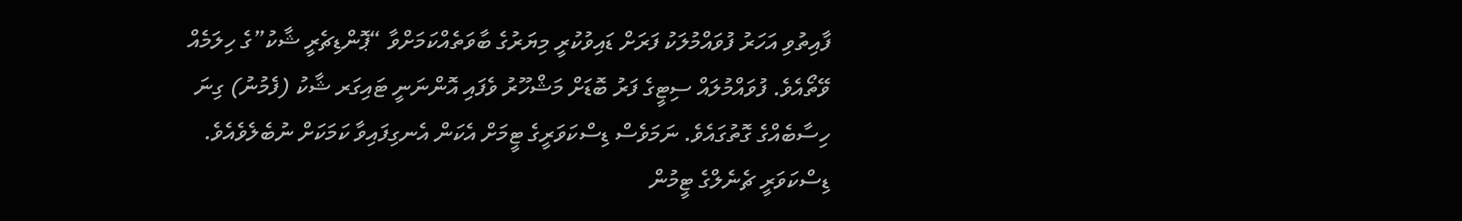ފާއިތުވި އަހަރު ފުވައްމުލަކު ފަރަށް ޑައިވުކުރީ މިޔަރުގެ ބާވަތެއްކަމަށްވާ “ޕޮންޑިޗެރީ ޝާކު”ގެ ހިލަމެއް ވޭތޯއެވެ. ފުވައްމުލައް ސިޓީގެ ފަރު ބޮޑަށް މަޝްހޫރު ވެފައި އޮންނަނީ ޓައިގަރ ޝާކު (ފެމުނު) ގިނަ ހިސާބެއްގެ ގޮތުގައެވެ. ނަމަވެސް ޑިސްކަވަރީގެ ޓީމަށް އެކަން އެނގިފައިވާ ކަމަކަށް ނުބެލެވެއެވެ.
ޑިސްކަވަރީ ޗެނެލްގެ ޓީމުން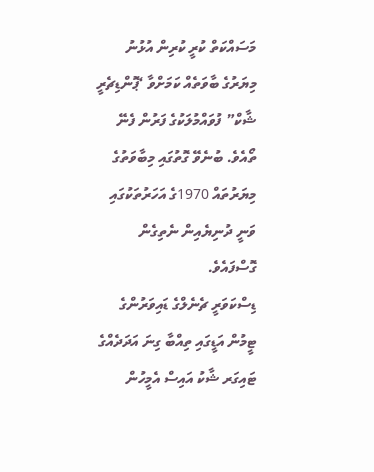މަސައްކަތް ކުރީ ކުރިން އުޅުނު މިޔަރުގެ ބާވަތެއް ކަމަށްވާ ‘ޕޮންޑިޗެރީ ޝާކް” ފުވައްމުލަކުގެ ފަރުން ފެނޭ ތޯއެވެ. ބުނެވޭ ގޮތުގައި މިބާވަތުގެ މިޔަރުތައް 1970ގެ އަހަރުތަކުގައި ވަނީ ދުނިޔެއިން ނެތިގެން ގޮސްފައެވެ.
ޑިސްކަވަރީ ޗެނެލްގެ ޑައިވަރުންގެ ޓީމުން އަޑީގައި ތިއްބާ ގިނަ އަދަދެއްގެ ޓައިގަރ ޝާކު އައިސް އެމީހުން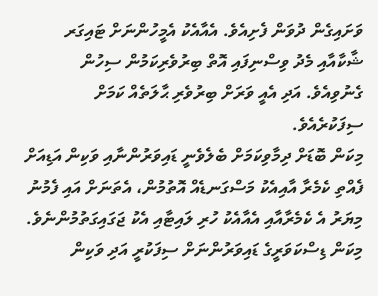ވަށައިގެން ދުވަން ފެށިއެވެ. އެއާއެކު އެމީހުންނަށް ޓައިގަރ ޝާކާއާއި މެދު ވިސްނިފައި އޮތް ބިރުވެރިކަމުން ސިހުން ގެނުވިއެވެ. އަދި އެއީ ވަރަށް ބިރުވެރި ޙާލަތެއް ކަމަށް ސިފަކުރެއެވެ.
މިކަން ބޮޑަށް ދިމާވިކަމަށް ބެލެވެނީ ޑައިވަރުންނާއި ވަކިން އަޑިއަށް ފެއްތި ކެމެރާ އާއިއެކު މަސްގަނޑެއް އޮތުމުން، އެތަނަށް އައި ފެމުނު މިޔަރު އެ ކެމެރާއާއި އެއާއެކު ހުރި ލައިޓާއި އެކު ޖަގައިގަތުމުންނެވެ. މިކަން ޑިސްކަވަރީގެ ޑައިވަރުންނަށް ސިފަކުރީ އަދި ވަކިން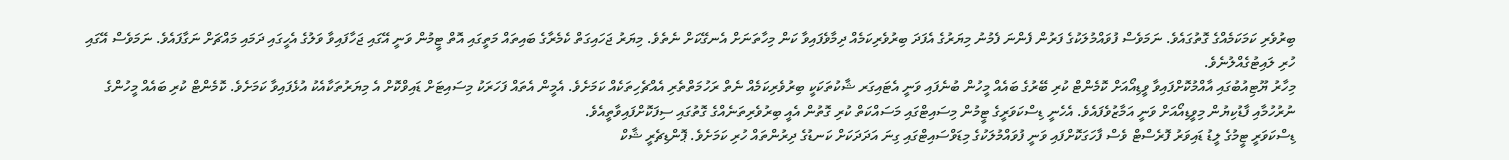ބިރުވެރި ކަމަކަމެއްގެ ގޮތުގައެވެ. ނަމަވެސް ފުވައްމުލަކުގެ ފަރުން ފެންނަ ފެމުނު މިޔަރުގެ އެފަދަ ބިރުވެރިކަމެއް ދިމާވެފައިވާ ކަން މިހާތަނަށް އެނގޭކަށް ނެތެވެ. މިޔަރު ޖަހައިގަތް ކެމެރާގެ ބައިތައް މަތީގައި އޮތް ޓީމުން ވަނީ އޭގައި ޖަހާފައިވާ ވަލުގެ އެހީގައި ދަމައި މައްޗަށް ނަގާފައެވެ. ނަމަވެސް އޭގައި ހުރި ލައިޓުގެއްލުނެވެ.
މިހާރު ޔޫޓިއުބުގައި އާއްމުކޮށްފައިވާ ވީޑިއޯއަށް ކޮމެންޓް ކުރި ބޭރުގެ ބައެއް މީހުން ބުނެފައި ވަނީ އެޓައިގަރ ޝާކުތަކަކީ ބިރުވެރިކަމެއް ނެތް ރަހުމަތްތެރި އެއްޗެހިތަކެއް ކަމަށެވެ. އެމީން އެތައް ފަހަރަކު މިސައިޓަށް ޑައިވްކޮށް އެ މިޔަރުތަކާއެކު އުޅެފައިވާ ކަމަށެވެ. ކޮމެންޓް ކުރި ބައެއް މީހުންގެ ނުރުހުމާއި ފާޑުކިޔުން މިވީޑިއޯއަށް ވަނީ އަމާޒުވެފައެވެ. އެހެނީ ޑިސްކަވަރީގެ ޓީމުން މިސައިޓްގައި މަސައްކަތް ކުރި ގޮތުން އެއީ ބިރުވެރިތަނެއްގެ ގޮތުގައި ސިފަކޮށްފައިވާތީއެވެ.
ޑިސްކަވަރީ ޓީމުގެ ލީޑު ޑައިވަރު ފޮރެސްޓް ވެސް ފާހަގަކޮށްފައި ވަނީ ފުވައްމުލަކުގެ މިޑަވްސައިޓްގައި ގިނަ އަދަދަކަށް ކަނޑުގެ ދިރުންތައް ހުރި ކަމަށެވެ. ޕޮންޑިޗެރީ ޝާކް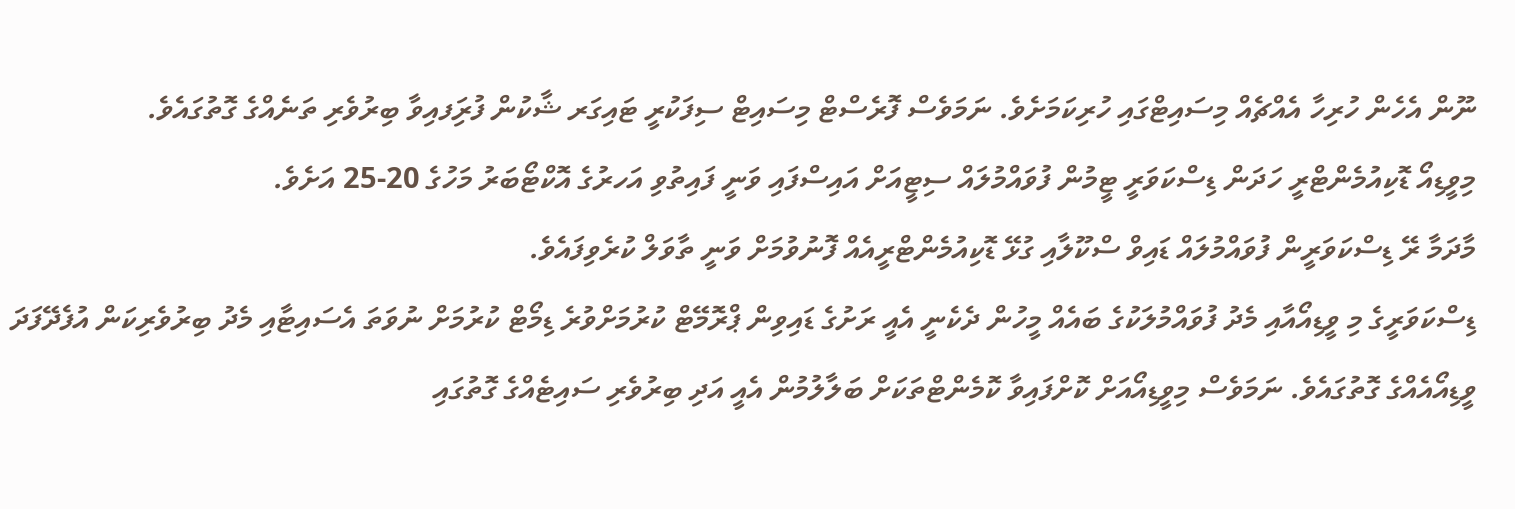ނޫން އެހެން ހުރިހާ އެއްޗެއް މިސައިޓްގައި ހުރިކަމަށެވެ. ނަމަވެސް ފޮރެސްޓް މިސައިޓް ސިފަކުރީ ޓައިގަރ ޝާކުން ފުރިަފއިވާ ބިރުވެރި ތަނެއްގެ ގޮތުގައެވެ.
މިވީޑިއޯ ޑޮކިއުމެންޓްރީ ހަދަން ޑިސްކަވަރީ ޓީމުން ފުވައްމުލައް ސިޓީއަށް އައިސްފައި ވަނީ ފައިތުވި އަހރުގެ އޮކްޓޯބަރު މަހުގެ 20-25 އަށެވެ.
މާދަމާ ރޭ ޑިސްކަވަރީން ފުވައްމުލައް ޑައިވް ސްކޫލާއި ގުޅޭ ޑޮކިއުމެންޓްރީއެއް ފޮނުވުމަށް ވަނީ ތާވަލް ކުރެވިފައެވެ.
ޑިސްކަވަރީގެ މި ވީޑިއޯއާއި މެދު ފުވައްމުލަކުގެ ބައެއް މީހުން ދެކެނީ އެއީ ރަށުގެ ޑައިވިން ޕްރޮމޭޓް ކުރުމަށްވުރެ ޑިމޯޓް ކުރުމަށް ނުވަތަ އެސައިޓާއި މެދު ބިރުވެރިކަން އުފެދޭފަދަ ވީޑިއޯއެއްގެ ގޮތުގައެވެ. ނަމަވެސް މިވީޑިއޯއަށް ކޮށްފައިވާ ކޮމެންޓްތަކަށް ބަލާލުމުން އެއީ އަދި ބިރުވެރި ސައިޓެއްގެ ގޮތުގައި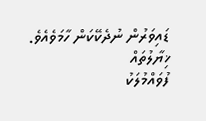ޑައިވަރުން ނުދެކޭކަން ހާމަވެއެވެ.
ޚިޔާލުތައް
ފުވައްމުލަކު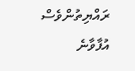ރައްޔިތުންވެސް އުފާވާނެ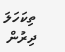ތިކަހަލަ ދިރުން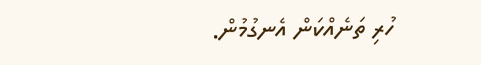ހުރި ތަނެއްކަން އެނގުމުން.